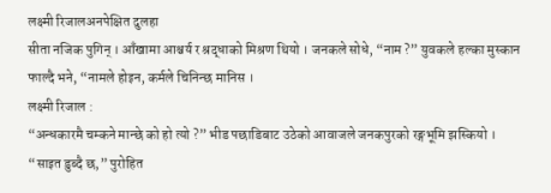लक्ष्मी रिजालअनपेक्षित दुलहा
सीता नजिक पुगिन् । आँखामा आश्चर्य र श्रद्धाको मिश्रण थियो । जनकले सोधे, “नाम ?” युवकले हल्का मुस्कान फाल्दै भने, “नामले होइन, कर्मले चिनिन्छ मानिस ।
लक्ष्मी रिजाल :
“अन्धकारमै चम्कने मान्छे को हो त्यो ?” भीड पछाडिबाट उठेको आवाजले जनकपुरको रङ्गभूमि झस्कियो ।
“साइत डुब्दै छ,” पुरोहित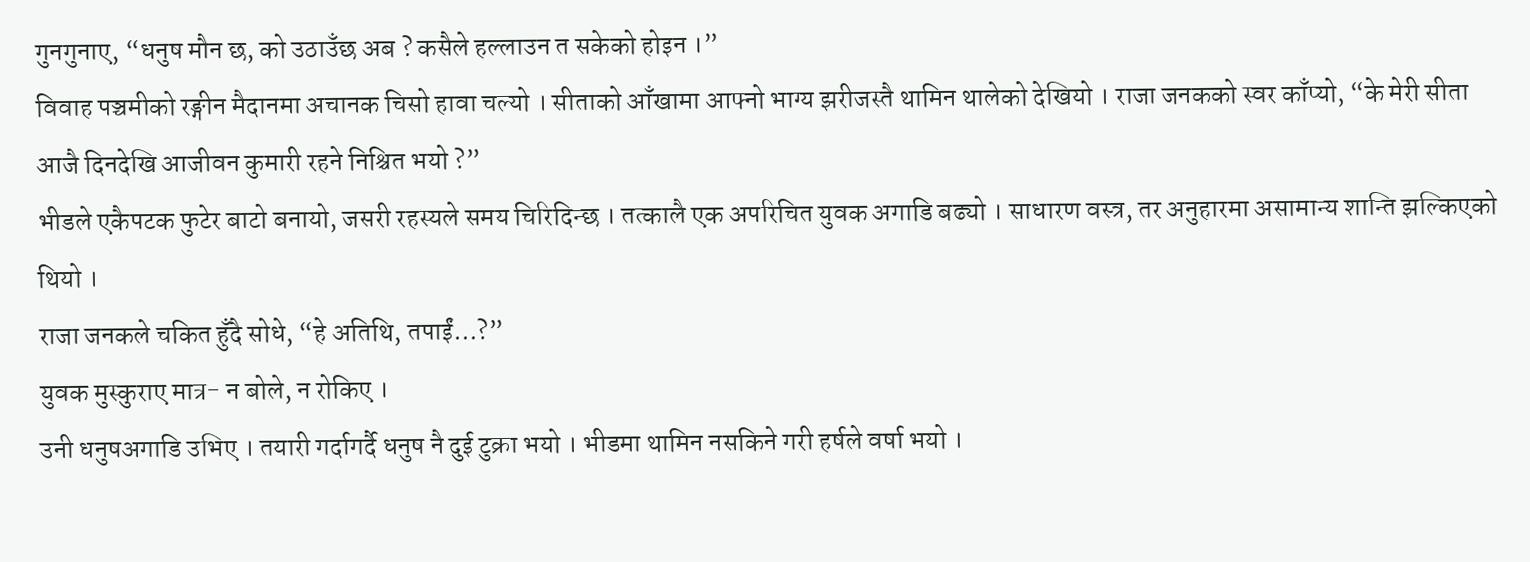गुनगुनाए, “धनुष मौन छ, को उठाउँछ अब ? कसैले हल्लाउन त सकेको होइन ।”
विवाह पञ्चमीको रङ्गीन मैदानमा अचानक चिसो हावा चल्यो । सीताको आँखामा आफ्नो भाग्य झरीजस्तै थामिन थालेको देखियो । राजा जनकको स्वर काँप्यो, “के मेरी सीता आजै दिनदेखि आजीवन कुमारी रहने निश्चित भयो ?”
भीडले एकैपटक फुटेर बाटो बनायो, जसरी रहस्यले समय चिरिदिन्छ । तत्कालै एक अपरिचित युवक अगाडि बढ्यो । साधारण वस्त्र, तर अनुहारमा असामान्य शान्ति झल्किएको थियो ।
राजा जनकले चकित हुँदै सोधे, “हे अतिथि, तपाईं…?”
युवक मुस्कुराए मात्र- न बोले, न रोकिए ।
उनी धनुषअगाडि उभिए । तयारी गर्दागर्दै धनुष नै दुई टुक्रा भयो । भीडमा थामिन नसकिने गरी हर्षले वर्षा भयो ।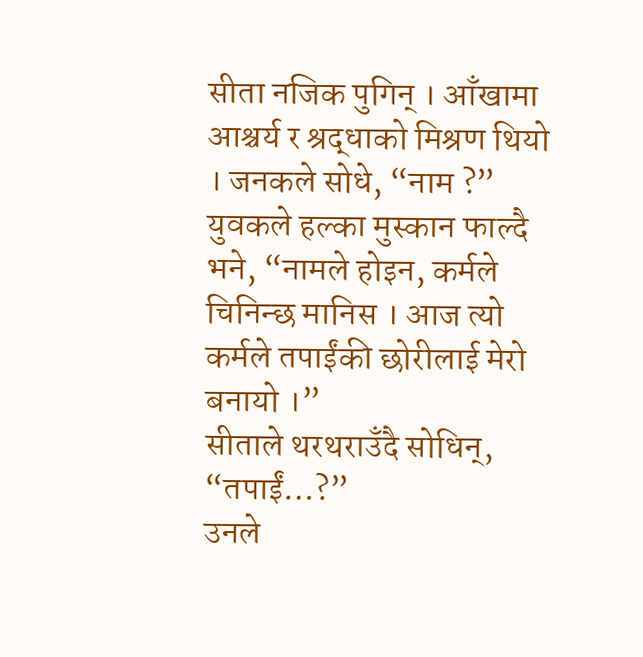सीता नजिक पुगिन् । आँखामा आश्चर्य र श्रद्धाको मिश्रण थियो । जनकले सोधे, “नाम ?”
युवकले हल्का मुस्कान फाल्दै भने, “नामले होइन, कर्मले चिनिन्छ मानिस । आज त्यो कर्मले तपाईंकी छोरीलाई मेरो बनायो ।”
सीताले थरथराउँदै सोधिन्, “तपाईं…?”
उनले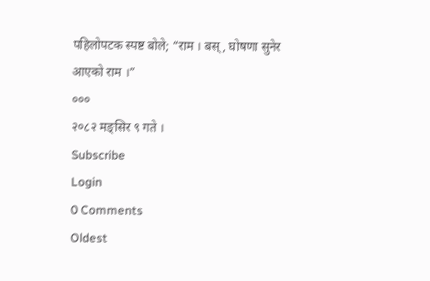पहिलोपटक स्पष्ट बोले; “राम । बस्, घोषणा सुनेर आएको राम ।”
०००
२०८२ मङ्सिर ९ गते ।
Subscribe
Login
0 Comments
Oldest